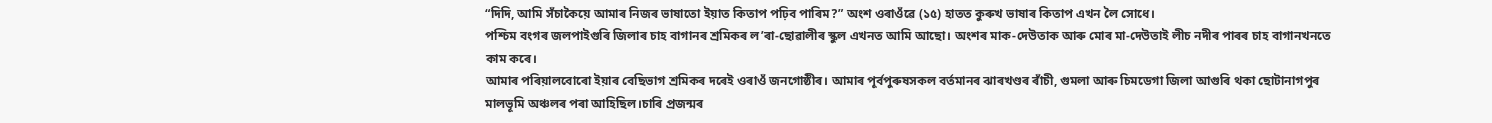“দিদি, আমি সঁচাকৈয়ে আমাৰ নিজৰ ভাষাতো ইয়াত কিতাপ পঢ়িব পাৰিম?” অংশ ওৰাওঁৱে (১৫) হাতত কুৰুখ ভাষাৰ কিতাপ এখন লৈ সোধে।
পশ্চিম বংগৰ জলপাইগুৰি জিলাৰ চাহ বাগানৰ শ্ৰমিকৰ ল’ৰা-ছোৱালীৰ স্কুল এখনত আমি আছো। অংশৰ মাক-দেউতাক আৰু মোৰ মা-দেউতাই লীচ নদীৰ পাৰৰ চাহ বাগানখনতে কাম কৰে।
আমাৰ পৰিয়ালবোৰো ইয়াৰ বেছিভাগ শ্ৰমিকৰ দৰেই ওৰাওঁ জনগোষ্ঠীৰ। আমাৰ পূৰ্বপুৰুষসকল বৰ্তমানৰ ঝাৰখণ্ডৰ ৰাঁচী, গুমলা আৰু চিমডেগা জিলা আগুৰি থকা ছোটানাগপুৰ মালভূমি অঞ্চলৰ পৰা আহিছিল।চাৰি প্ৰজন্মৰ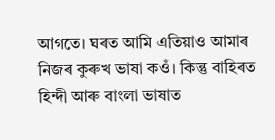আগতে। ঘৰত আমি এতিয়াও আমাৰ নিজৰ কুৰুখ ভাষা কওঁ। কিন্তু বাহিৰত হিন্দী আৰু বাংলা ভাষাত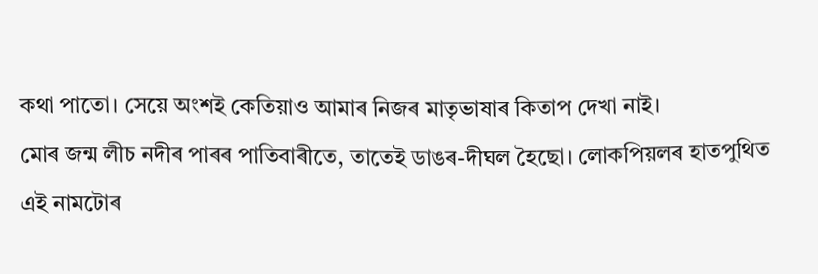কথা পাতো। সেয়ে অংশই কেতিয়াও আমাৰ নিজৰ মাতৃভাষাৰ কিতাপ দেখা নাই।
মোৰ জন্ম লীচ নদীৰ পাৰৰ পাতিবাৰীতে, তাতেই ডাঙৰ-দীঘল হৈছো। লোকপিয়লৰ হাতপুথিত এই নামটোৰ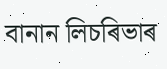বানান লিচৰিভাৰ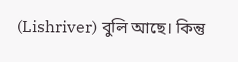(Lishriver) বুলি আছে। কিন্তু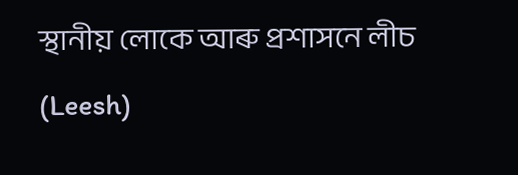স্থানীয় লোকে আৰু প্ৰশাসনে লীচ (Leesh)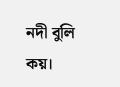নদী বুলি কয়।